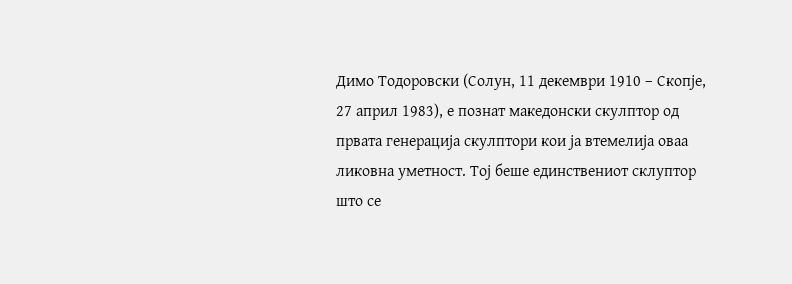Димо Тодоровски (Солун, 11 декември 1910 – Скопје, 27 април 1983), е познат македонски скулптор од првата генерација скулптори кои ја втемелија оваа ликовна уметност. Тој беше единствениот склуптор што се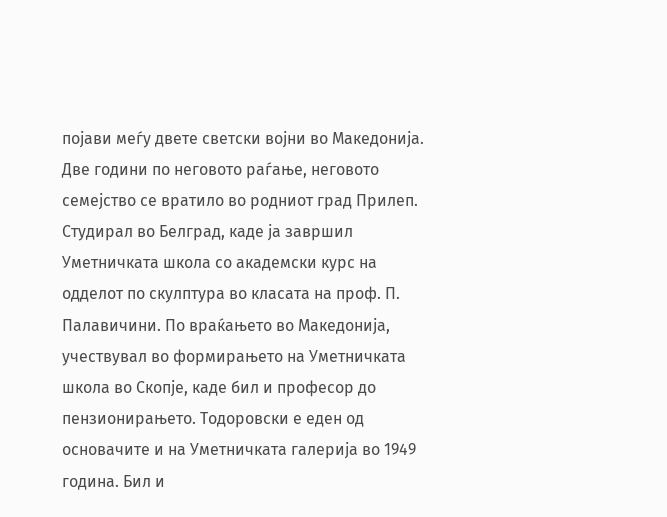појави меѓу двете светски војни во Македонија. Две години по неговото раѓање, неговото семејство се вратило во родниот град Прилеп. Студирал во Белград, каде ја завршил Уметничката школа со академски курс на одделот по скулптура во класата на проф. П. Палавичини. По враќањето во Македонија, учествувал во формирањето на Уметничката школа во Скопје, каде бил и професор до пензионирањето. Тодоровски е еден од основачите и на Уметничката галерија во 1949 година. Бил и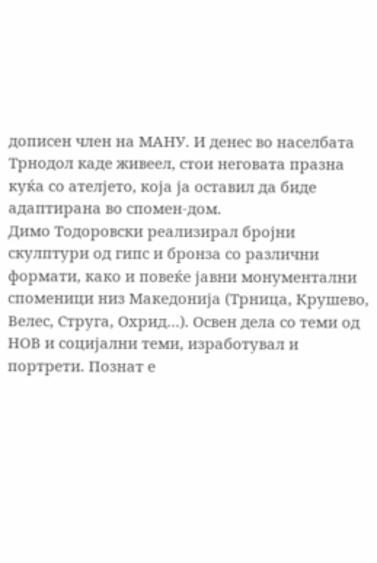дописен член на МАНУ. И денес во населбата Трнодол каде живеел, стои неговата празна куќа со ателјето, која ја оставил да биде адаптирана во спомен-дом.
Димо Тодоровски реализирал бројни скулптури од гипс и бронза со различни формати, како и повеќе јавни монументални споменици низ Македонија (Трница, Крушево, Велес, Струга, Охрид…). Освен дела со теми од НОВ и социјални теми, изработувал и портрети. Познат е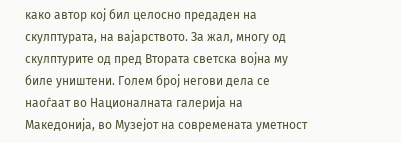како автор кој бил целосно предаден на скулптурата, на вајарството. За жал, многу од скулптурите од пред Втората светска војна му биле уништени. Голем број негови дела се наоѓаат во Националната галерија на Македонија, во Музејот на современата уметност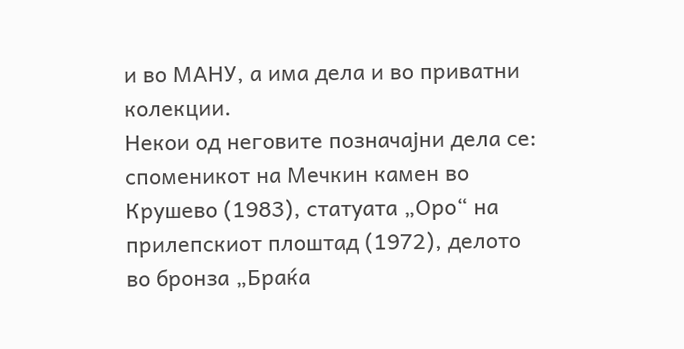и во МАНУ, а има дела и во приватни колекции.
Некои од неговите позначајни дела се: споменикот на Мечкин камен во Крушево (1983), статуата „Оро“ на прилепскиот плоштад (1972), делото во бронза „Браќа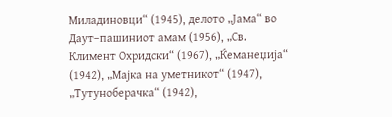Миладиновци“ (1945), делото „Јама“ во Даут–пашиниот амам (1956), „Св. Климент Охридски“ (1967), „Ќеманеџија“ (1942), „Мајка на уметникот“ (1947), „Тутуноберачка“ (1942),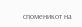споменикот на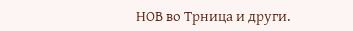НОВ во Трница и други.